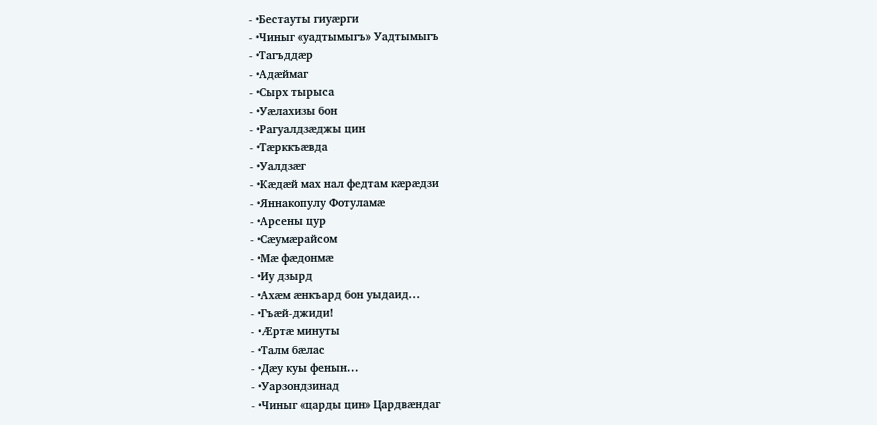- •Бестауты гиуæрги
- •Чиныг «уадтымыгъ» Уадтымыгъ
- •Тагъддæр
- •Адæймаг
- •Сырх тырыса
- •Уæлахизы бон
- •Рагуалдзæджы цин
- •Тæрккъæвда
- •Уалдзæг
- •Кæдæй мах нал федтам кæрæдзи
- •Яннакопулу Фотуламæ
- •Арсены цур
- •Сæумæрайсом
- •Мæ фæдонмæ
- •Иу дзырд
- •Ахæм æнкъард бон уыдаид...
- •Гъæй-джиди!
- •Æртæ минуты
- •Талм бæлас
- •Дæу куы фенын...
- •Уарзондзинад
- •Чиныг «царды цин» Цардвæндаг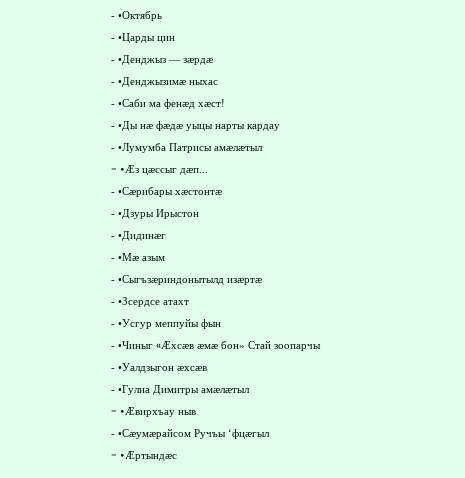- •Октябрь
- •Царды цин
- •Денджыз — зæрдæ
- •Денджызимæ ныхас
- •Саби ма фенæд хæст!
- •Ды нæ фæдæ уыцы нарты кардау
- •Лумумба Патрисы амæлæтыл
- •Æз цæссыг дæп...
- •Сæрибары хæстонтæ
- •Дзуры Ирыстон
- •Дидинæг
- •Мæ азым
- •Сыгъзæриндонытылд изæртæ
- •Зсердсе атахт
- •Усгур меппуйы фын
- •Чиныг «Æхсæв æмæ бон» Стай зоопарчы
- •Уалдзыгон æхсæв
- •Гулиа Димитры амæлæтыл
- •Æвирхъау ныв
- •Сæумæрайсом Ручъы ‘фцæгыл
- •Æртындæс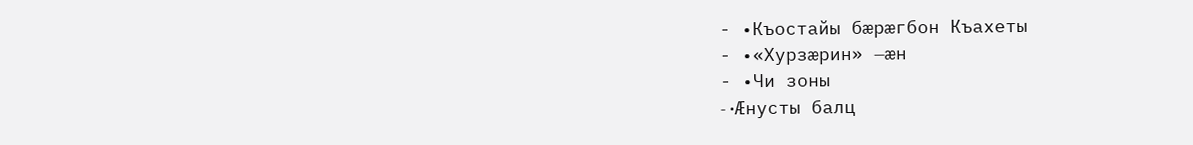- •Къостайы бæрæгбон Къахеты
- •«Хурзæрин» —æн
- •Чи зоны
- •Æнусты балц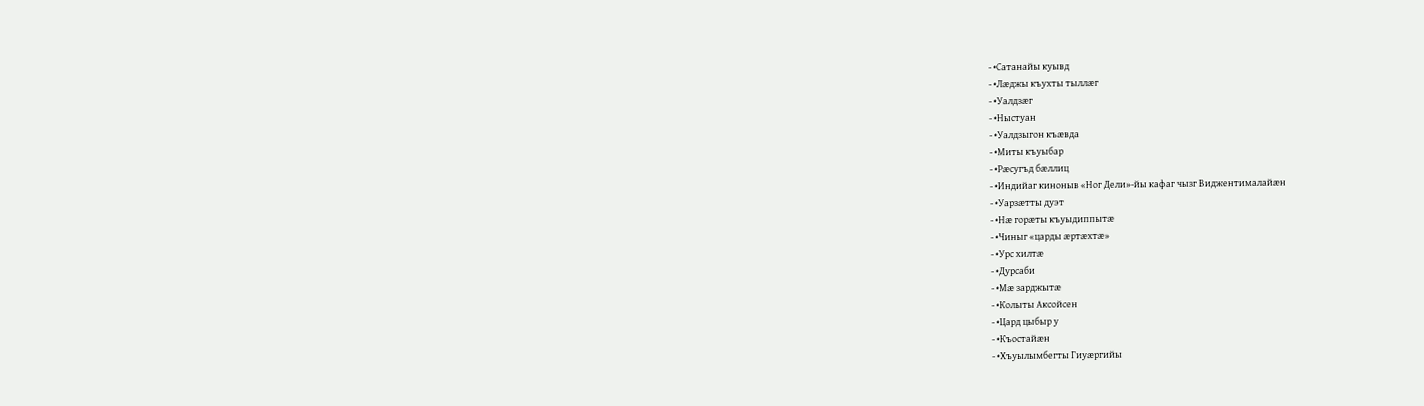- •Сатанайы куывд
- •Лæджы къухты тыллæг
- •Уалдзæг
- •Ныстуан
- •Уалдзыгон къæвда
- •Миты къуыбар
- •Рæсугъд бæллиц
- •Индийаг киноныв «Ног Дели»-йы кафаг чызг Виджентималайæн
- •Уарзæтты дуэт
- •Нæ горæты къуыдиппытæ
- •Чиныг «царды æртæхтæ»
- •Урс хилтæ
- •Дурсаби
- •Мæ зарджытæ
- •Колыты Аксойсен
- •Цард цыбыр у
- •Къостайæн
- •Хъуылымбегты Гиуæргийы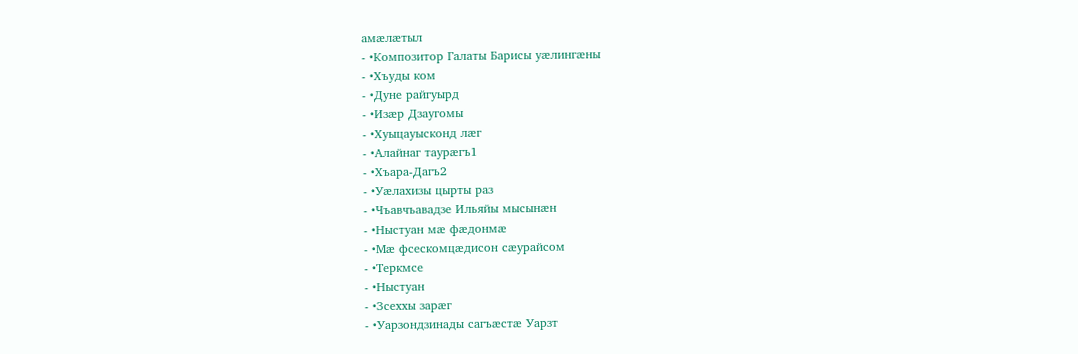амæлæтыл
- •Композитор Галаты Барисы уæлингæны
- •Хъуды ком
- •Дуне райгуырд
- •Изæр Дзаугомы
- •Хуыцауысконд лæг
- •Алайнаг таурæгъ1
- •Хъара-Дагъ2
- •Уæлахизы цырты раз
- •Чъавчъавадзе Ильяйы мысынæн
- •Ныстуан мæ фæдонмæ
- •Мæ фсескомцæдисон сæурайсом
- •Теркмсе
- •Ныстуан
- •Зсеххы зарæг
- •Уарзондзинады сагъæстæ Уарзт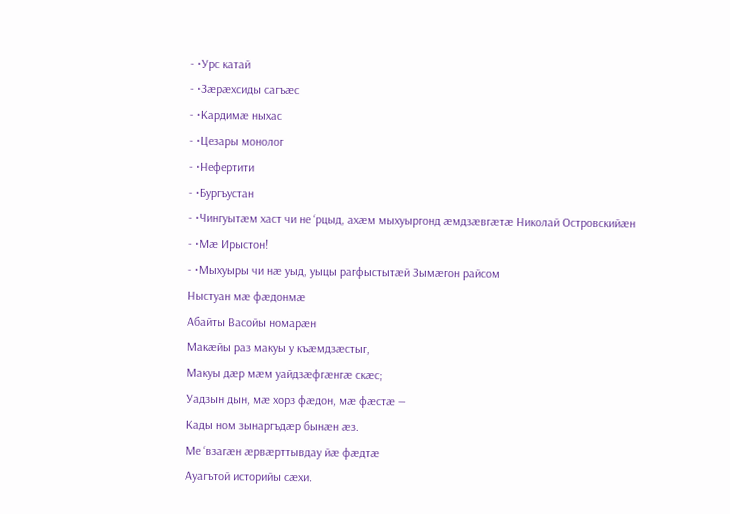- •Урс катай
- •Зæрæхсиды сагъæс
- •Кардимæ ныхас
- •Цезары монолог
- •Нефертити
- •Бургъустан
- •Чингуытæм хаст чи не ‘рцыд, ахæм мыхуыргонд æмдзæвгæтæ Николай Островскийæн
- •Мæ Ирыстон!
- •Мыхуыры чи нæ уыд, уыцы рагфыстытæй Зымæгон райсом
Ныстуан мæ фæдонмæ
Абайты Васойы номарæн
Макæйы раз макуы у къæмдзæстыг,
Макуы дæр мæм уайдзæфгæнгæ скæс;
Уадзын дын, мæ хорз фæдон, мæ фæстæ —
Кады ном зынаргъдæр бынæн æз.
Ме ‘взагæн æрвæрттывдау йæ фæдтæ
Ауагътой историйы сæхи.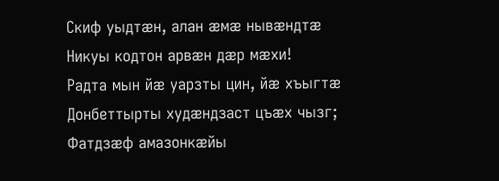Скиф уыдтæн, алан æмæ нывæндтæ
Никуы кодтон арвæн дæр мæхи!
Радта мын йæ уарзты цин, йæ хъыгтæ
Донбеттырты худæндзаст цъæх чызг;
Фатдзæф амазонкæйы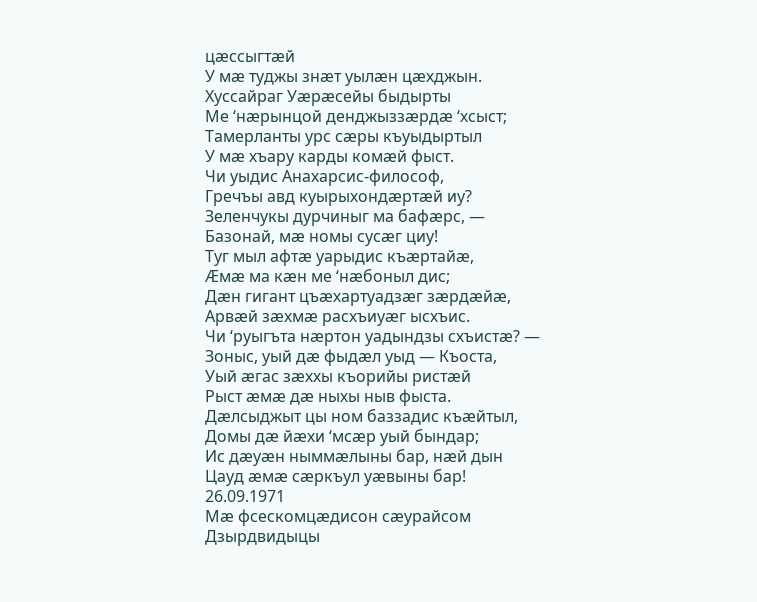цæссыгтæй
У мæ туджы знæт уылæн цæхджын.
Хуссайраг Уæрæсейы быдырты
Ме ‘нæрынцой денджыззæрдæ ‘хсыст;
Тамерланты урс сæры къуыдыртыл
У мæ хъару карды комæй фыст.
Чи уыдис Анахарсис-философ,
Гречъы авд куырыхондæртæй иу?
Зеленчукы дурчиныг ма бафæрс, —
Базонай, мæ номы сусæг циу!
Туг мыл афтæ уарыдис къæртайæ,
Æмæ ма кæн ме ‘нæбоныл дис;
Дæн гигант цъæхартуадзæг зæрдæйæ,
Арвæй зæхмæ расхъиуæг ысхъис.
Чи ‘руыгъта нæртон уадындзы схъистæ? —
Зоныс, уый дæ фыдæл уыд — Къоста,
Уый æгас зæххы къорийы ристæй
Рыст æмæ дæ ныхы ныв фыста.
Дæлсыджыт цы ном баззадис къæйтыл,
Домы дæ йæхи ‘мсæр уый бындар;
Ис дæуæн ныммæлыны бар, нæй дын
Цауд æмæ сæркъул уæвыны бар!
26.09.1971
Мæ фсескомцæдисон сæурайсом
Дзырдвидыцы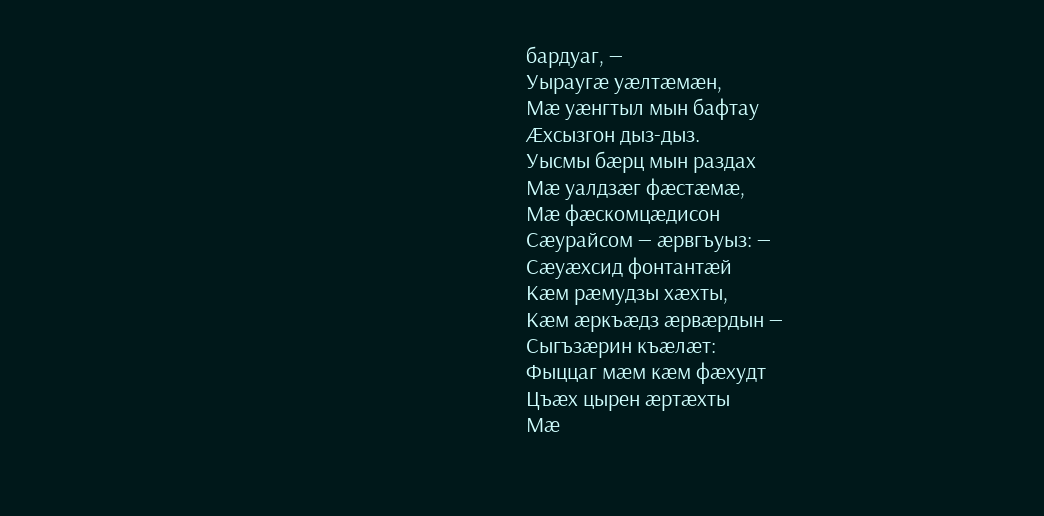бардуаг, —
Уыраугæ уæлтæмæн,
Мæ уæнгтыл мын бафтау
Æхсызгон дыз-дыз.
Уысмы бæрц мын раздах
Мæ уалдзæг фæстæмæ,
Мæ фæскомцæдисон
Сæурайсом — æрвгъуыз: —
Сæуæхсид фонтантæй
Кæм рæмудзы хæхты,
Кæм æркъæдз æрвæрдын —
Сыгъзæрин къæлæт:
Фыццаг мæм кæм фæхудт
Цъæх цырен æртæхты
Мæ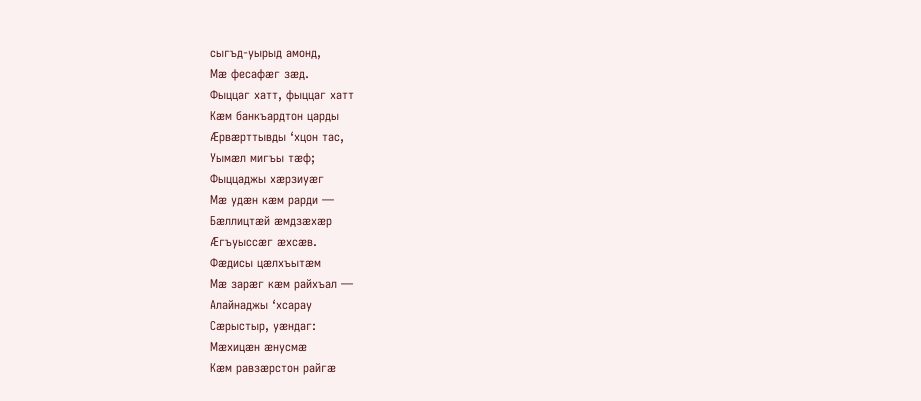сыгъд-уырыд амонд,
Мæ фесафæг зæд.
Фыццаг хатт, фыццаг хатт
Кæм банкъардтон царды
Æрвæрттывды ‘хцон тас,
Уымæл мигъы тæф;
Фыццаджы хæрзиуæг
Мæ удæн кæм рарди —
Бæллицтæй æмдзæхæр
Æгъуыссæг æхсæв.
Фæдисы цæлхъытæм
Мæ зарæг кæм райхъал —
Алайнаджы ‘хсарау
Сæрыстыр, уæндаг:
Мæхицæн æнусмæ
Кæм равзæрстон райгæ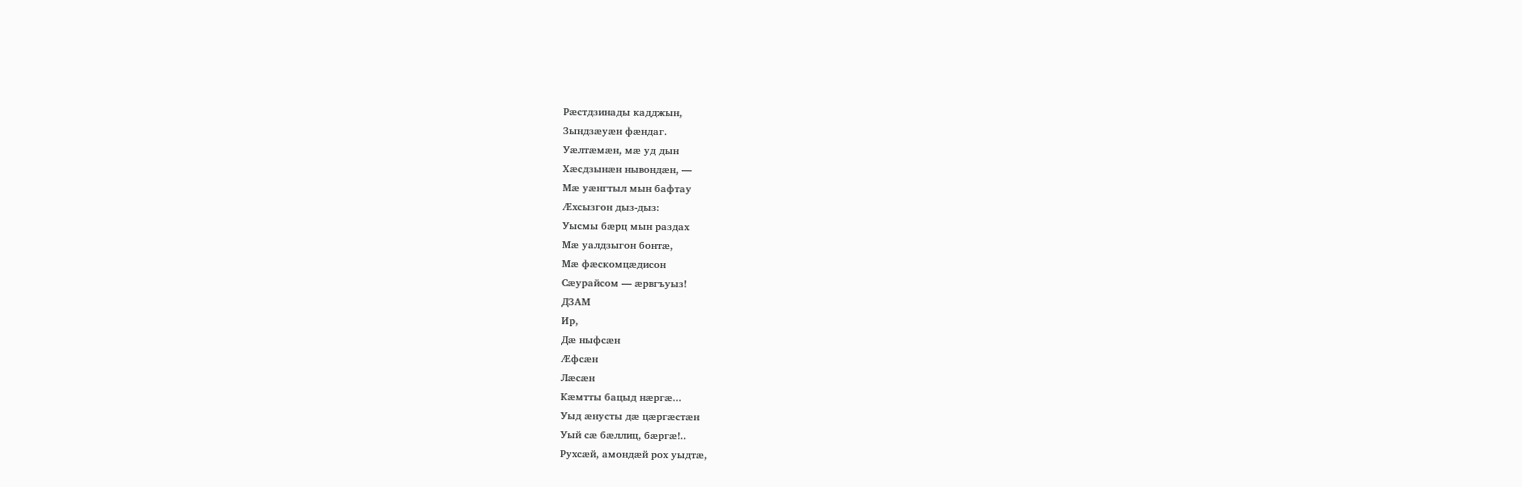Рæстдзинады кадджын,
Зындзæуæн фæндаг.
Уæлтæмæн, мæ уд дын
Хæсдзынæн нывондæн, —
Мæ уæнгтыл мын бафтау
Æхсызгон дыз-дыз:
Уысмы бæрц мын раздах
Мæ уалдзыгон бонтæ,
Мæ фæскомцæдисон
Сæурайсом — æрвгъуыз!
ДЗАМ
Ир,
Дæ ныфсæн
Æфсæн
Лæсæн
Кæмтты бацыд нæргæ...
Уыд æнусты дæ цæргæстæн
Уый сæ бæллиц, бæргæ!..
Рухсæй, амондæй рох уыдтæ,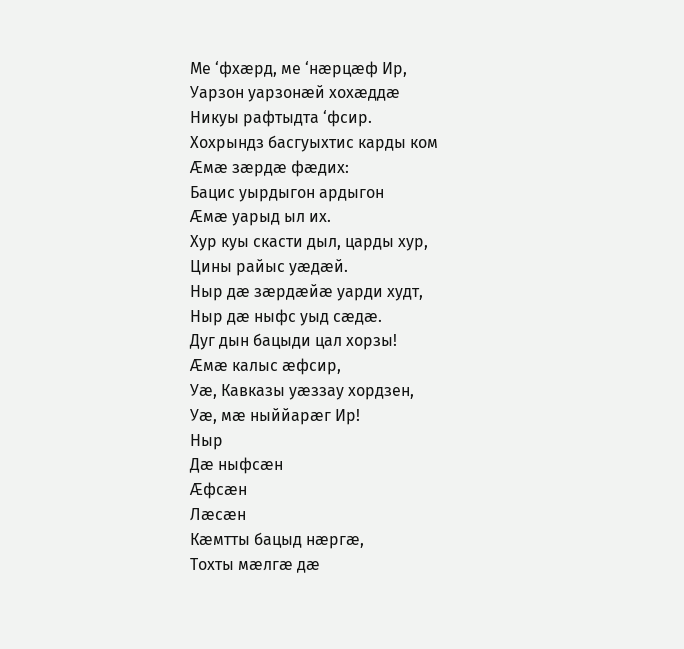Ме ‘фхæрд, ме ‘нæрцæф Ир,
Уарзон уарзонæй хохæддæ
Никуы рафтыдта ‘фсир.
Хохрындз басгуыхтис карды ком
Æмæ зæрдæ фæдих:
Бацис уырдыгон ардыгон
Æмæ уарыд ыл их.
Хур куы скасти дыл, царды хур,
Цины райыс уæдæй.
Ныр дæ зæрдæйæ уарди худт,
Ныр дæ ныфс уыд сæдæ.
Дуг дын бацыди цал хорзы!
Æмæ калыс æфсир,
Уæ, Кавказы уæззау хордзен,
Уæ, мæ ныййарæг Ир!
Ныр
Дæ ныфсæн
Æфсæн
Лæсæн
Кæмтты бацыд нæргæ,
Тохты мæлгæ дæ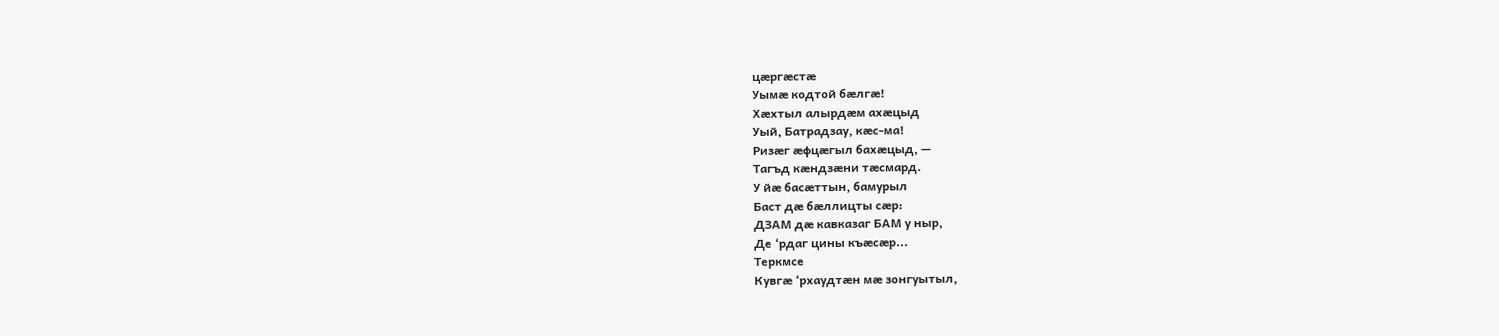цæргæстæ
Уымæ кодтой бæлгæ!
Хæхтыл алырдæм ахæцыд
Уый, Батрадзау, кæс-ма!
Ризæг æфцæгыл бахæцыд, —
Тагъд кæндзæни тæсмард.
У йæ басæттын, бамурыл
Баст дæ бæллицты сæр:
ДЗАМ дæ кавказаг БАМ у ныр,
Де ‘рдаг цины къæсæр...
Теркмсе
Кувгæ ‘рхаудтæн мæ зонгуытыл,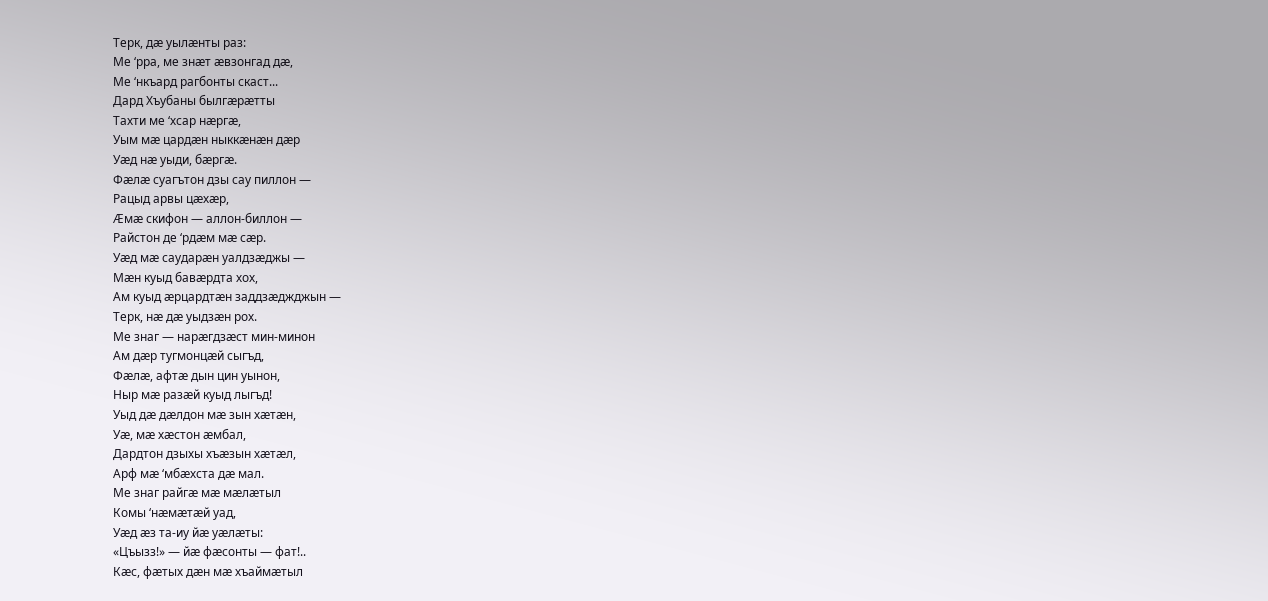Терк, дæ уылæнты раз:
Ме ‘рра, ме знæт æвзонгад дæ,
Ме ‘нкъард рагбонты скаст...
Дард Хъубаны былгæрæтты
Тахти ме ‘хсар нæргæ,
Уым мæ цардæн ныккæнæн дæр
Уæд нæ уыди, бæргæ.
Фæлæ суагътон дзы сау пиллон —
Рацыд арвы цæхæр,
Æмæ скифон — аллон-биллон —
Райстон де ‘рдæм мæ сæр.
Уæд мæ саударæн уалдзæджы —
Мæн куыд бавæрдта хох,
Ам куыд æрцардтæн заддзæджджын —
Терк, нæ дæ уыдзæн рох.
Ме знаг — нарæгдзæст мин-минон
Ам дæр тугмонцæй сыгъд,
Фæлæ, афтæ дын цин уынон,
Ныр мæ разæй куыд лыгъд!
Уыд дæ дæлдон мæ зын хæтæн,
Уæ, мæ хæстон æмбал,
Дардтон дзыхы хъæзын хæтæл,
Арф мæ ‘мбæхста дæ мал.
Ме знаг райгæ мæ мæлæтыл
Комы ‘нæмæтæй уад,
Уæд æз та-иу йæ уæлæты:
«Цъызз!» — йæ фæсонты — фат!..
Кæс, фæтых дæн мæ хъаймæтыл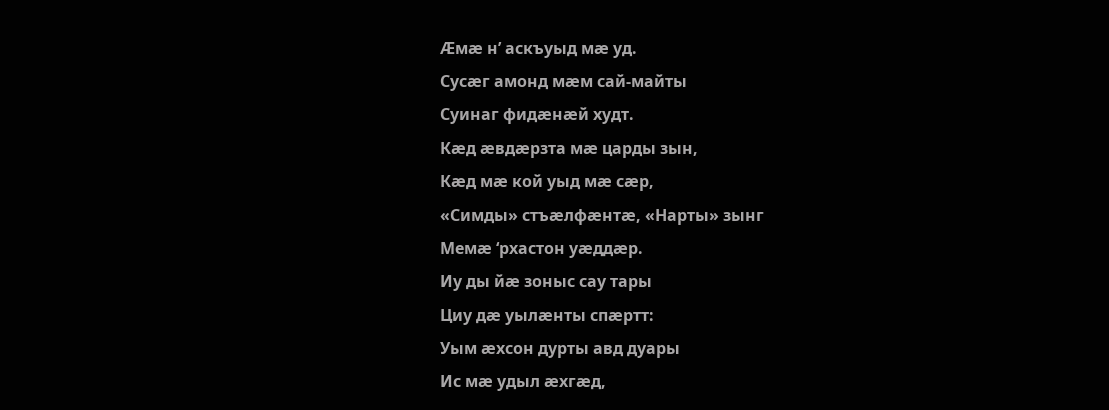Æмæ н’ аскъуыд мæ уд.
Сусæг амонд мæм сай-майты
Суинаг фидæнæй худт.
Кæд æвдæрзта мæ царды зын,
Кæд мæ кой уыд мæ сæр,
«Симды» стъæлфæнтæ, «Нарты» зынг
Мемæ ‘рхастон уæддæр.
Иу ды йæ зоныс сау тары
Циу дæ уылæнты спæртт:
Уым æхсон дурты авд дуары
Ис мæ удыл æхгæд,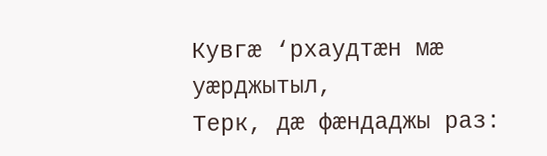Кувгæ ‘рхаудтæн мæ уæрджытыл,
Терк, дæ фæндаджы раз: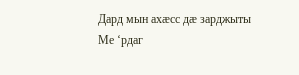Дард мын ахæсс дæ зарджыты
Ме ‘рдаг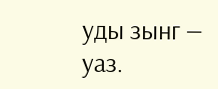уды зынг — уаз.